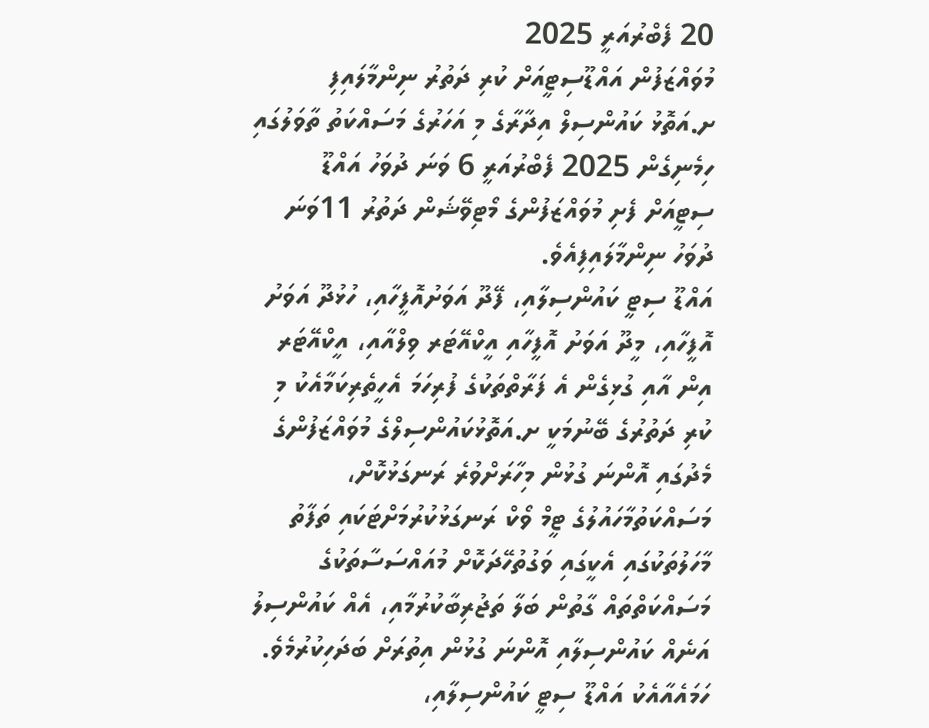20 ފެބްރުއަރީ 2025
މުވައްޒަފުން އައްޑޫސިޓީއަށް ކުރި ދަތުރު ނިންމާލައިފި
ށ.އަތޮޅު ކައުންސިލް އިދާރާގެ މި އަހަރުގެ މަސައްކަތު ތާވަލުގައި ހިމެނިގެން 2025 ފެބްރުއަރީ 6 ވަނަ ދުވަހު އައްޑޫ ސިޓީއަށް ފެށި މުވައްޒަފުންގެ މޯޓިވޭޝަން ދަތުރު 11ވަނަ ދުވަހު ނިންމާލައިފިއެވެ.
އައްޑޫ ސިޓީ ކައުންސިލާއި، ފޭދޫ އަވަށުއޮފީހާއި، ހުޅުދޫ އަވަށު އޮފީހާއި، މީދޫ އަވަށު އޮފީހާއި އީކްއޭޓަރ ވިލްއާއި، އީކްއޭޓަރ އިން އާއި ގުޅިގެން އެ ފަރާތްތަކުގެ ފުރިހަމަ އެހީތެރިކަމާއެކު މި ކުރި ދަތުރުގެ ބޭނުމަކީ ށ.އަތޮޅުކައުންސިލްގެ މުވައްޒަފުންގެ މެދުގައި އޮންނަ ގުޅުން މިހާރަށްވުރެ ރަނގަޅުކޮށް، މަސައްކަތުމާހައުލުގެ ޓީމް ވޯކް ރަނގަޅުކުރުމަށްޓަކައި ތަފާތު މާހަލުތަކުގައި އެކީގައި ވަގުތުހޭދަކޮށް މުއައްސަސާތަކުގެ މަސައްކަތްތައް ގާތުން ބަލާ ތަޖުރިބާކުރުމާއި، އެއް ކައުންސިލު އަނެއް ކައުންސިލާއި އޮންނަ ގުޅުން އިތުރަށް ބަދަހިކުރުމެވެ. ހަމައެއާއެކު އައްޑޫ ސިޓީ ކައުންސިލާއި،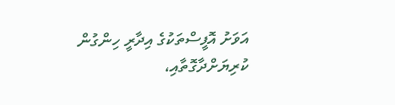އަވަށު އޮފީސްތަކުގެ އިދާރީ ހިންގުން ކުރިޔަށްދާގޮތާއި،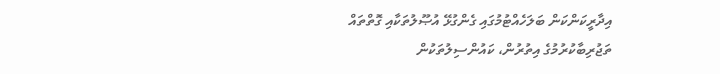އިދާރީކަންކަން ބަލަހެއްޓުމުގައި ގެންގުޅޭ އުޞޫލުތަކާއި ގޮތްތައް ތަޖުރިބާކުރުމުގެ އިތުރުން، ކައުންސިލުތަކުން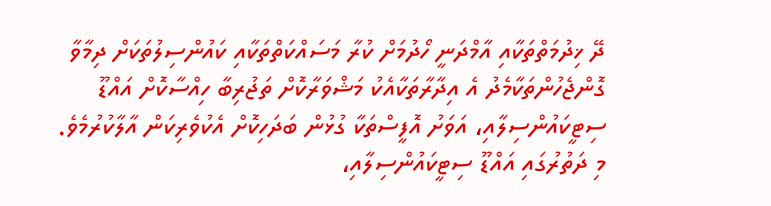ދޭ ޚިދުމަތްތަކާއި އާމްދަނީ ހޯދުމަށް ކުރާ މަސައްކަތްތަކާއި ކައުންސިލުތަކަށް ދިމާވާ ގޮންޖެހުންތަކާމެދު އެ އިދާރާތަކާއެކު މަޝްވަރާކޮށް ތަޖުރިބާ ހިއްސާކޮށް އައްޑޫ ސިޓީކައުންސިލާއި، އަވަށު އޮފީސްތަކާ ގުޅުން ބަދަހިކޮށް އެކުވެރިކަން އާލާކުރުމެވެ.
މި ދަތުރުގައި އައްޑޫ ސިޓީކައުންސިލާއި،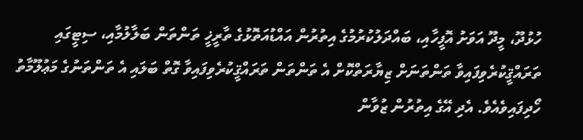ހުޅުދޫ، މީދޫ އަވަށު އޮފީހާއި، ބައްދަލުކުރުމުގެ އިތުރުން އައްޑުއަތޮޅުގެ ތާރީޚީ ތަންތަން ބަލާލުމާއި، ސިޓީގައި ތަރައްޤީކުރެވިފައިވާ ތަންތަނަށް ޒިޔާރަތްކޮށް އެ ތަންތަން ތަރައްޤީކުރެވިފައިވާ ގޮތް ބަލައި އެ ތަންތަނުގެ މަޢުލޫމާތު ހޯދިފައިވެއެވެ. އެދި އޭގެ އިތުރުން ޒުވާން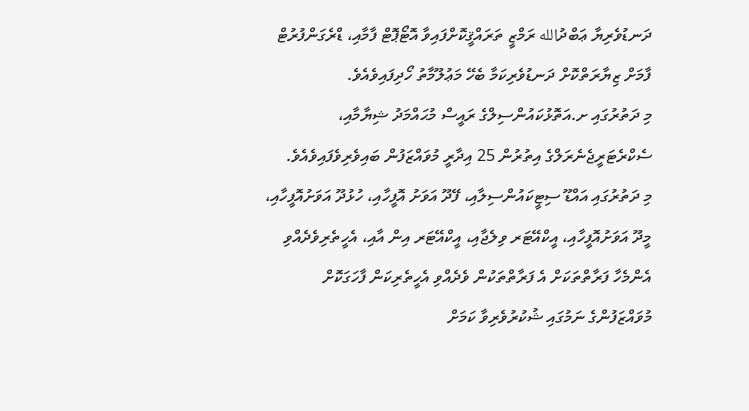ދަނޑުވެރިޔާ ޢަބްދުالله ރަމްޒީ ތަރައްޤީކޮށްފައިވާ އޮޓޯޕޮޓް ފާމާއި، ޑްރެގަންފުރުޓް ފާމަށް ޒިޔާރަތްކޮށް ދަނޑުވެރިކަމާ ބެހޭ މަޢުލޫމާތު ހޯދިފައިވެއެވެ.
މި ދަތުރުގައި ށ.އަތޮޅުކައުންސިލްގެ ރައީސް މުޙައްމަދު ޝިޔާމާއި، ސެކްރެޓަރީޖެނެރަލްގެ އިތުރުން 25 އިދާރީ މުވައްޒަފުން ބައިވެރިވެފައިވެއެވެ.
މި ދަތުރުގައި އައްޑޫ ސިޓީކައުންސިލާއި، ފޭދޫ އަވަށު އޮފީހާއި، ހުޅުދޫ އަވަށުއޮފީހާއި، މީދޫ އަވަށުއޮފީހާއި، އީކްއޭޓަރ ވިލެޖާއި، އީކްއޭޓަރ އިން އާއި، އެހީތެރިވެދެއްވި އެންމެހާ ފަރާތްތަކަށް އެ ފަރާތްތަކުން ވެދެއްވި އެހީތެރިކަން ފާހަގަކޮށް މުވައްޒަފުންގެ ނަމުގައި ޝުކުރުވެރިވާ ކަމަށް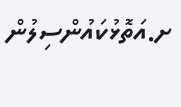ށ.އަތޮޅުކައުންސިލުން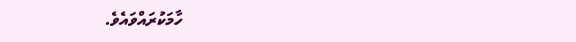ހާމަކުރައްވައެވެ.